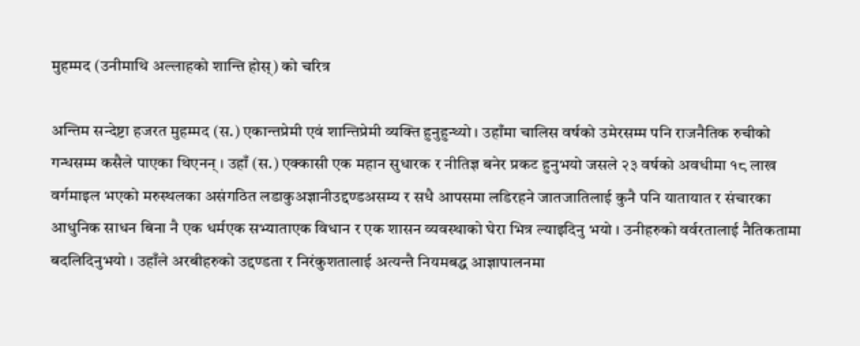मुहम्मद (उनीमाथि अल्लाहको शान्ति होस्) को चरित्र

अन्तिम सन्देष्टा हजरत मुहम्मद (स.) एकान्तप्रेमी एवं शान्तिप्रेमी व्यक्ति हुनुहुन्थ्यो । उहाँमा चालिस वर्षको उमेरसम्म पनि राजनैतिक रुचीको गन्धसम्म कसैले पाएका थिएनन् । उहाँ (स.) एक्कासी एक महान सुधारक र नीतिज्ञ बनेर प्रकट हुनुभयो जसले २३ वर्षको अवधीमा १८ लाख वर्गमाइल भएको मरुस्थलका असंगठित लडाकुअज्ञानीउद्दण्डअसम्य र सधै आपसमा लडिरहने जातजातिलाई कुनै पनि यातायात र संचारका आधुनिक साधन बिना नै एक धर्मएक सभ्याताएक विधान र एक शासन व्यवस्थाको घेरा भित्र ल्याइदिनु भयो । उनीहरुको वर्वरतालाई नैतिकतामा बदलिदिनुभयो । उहाँले अरबीहरुको उद्दण्डता र निरंकुशतालाई अत्यन्तै नियमबद्ध आज्ञापालनमा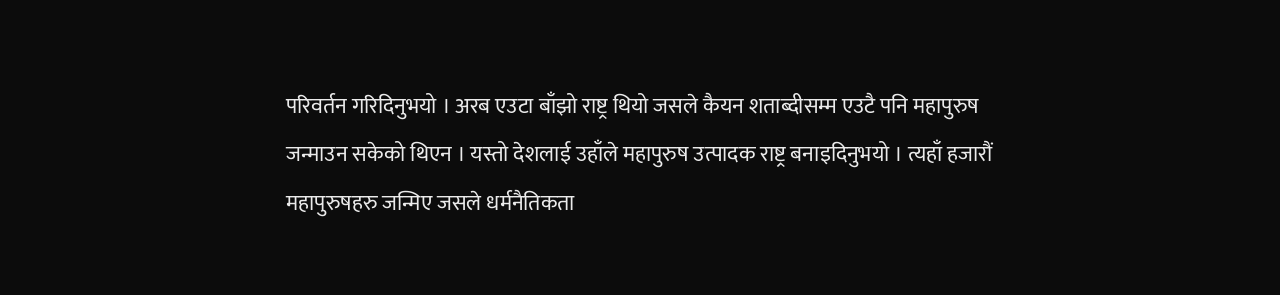परिवर्तन गरिदिनुभयो । अरब एउटा बाँझो राष्ट्र थियो जसले कैयन शताब्दीसम्म एउटै पनि महापुरुष जन्माउन सकेको थिएन । यस्तो देशलाई उहाँले महापुरुष उत्पादक राष्ट्र बनाइदिनुभयो । त्यहाँ हजारौं महापुरुषहरु जन्मिए जसले धर्मनैतिकता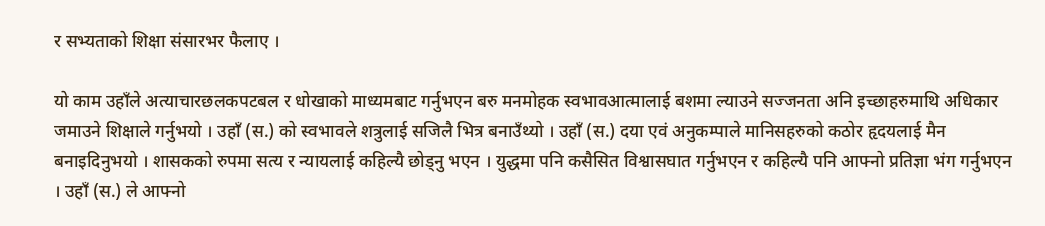र सभ्यताको शिक्षा संसारभर फैलाए ।

यो काम उहाँले अत्याचारछलकपटबल र धोखाको माध्यमबाट गर्नुभएन बरु मनमोहक स्वभावआत्मालाई बशमा ल्याउने सज्जनता अनि इच्छाहरुमाथि अधिकार जमाउने शिक्षाले गर्नुभयो । उहाँ (स.) को स्वभावले शत्रुलाई सजिलै भित्र बनाउँथ्यो । उहाँ (स.) दया एवं अनुकम्पाले मानिसहरुको कठोर हृदयलाई मैन बनाइदिनुभयो । शासकको रुपमा सत्य र न्यायलाई कहिल्यै छोड्नु भएन । युद्धमा पनि कसैसित विश्वासघात गर्नुभएन र कहिल्यै पनि आफ्नो प्रतिज्ञा भंग गर्नुभएन । उहाँ (स.) ले आफ्नो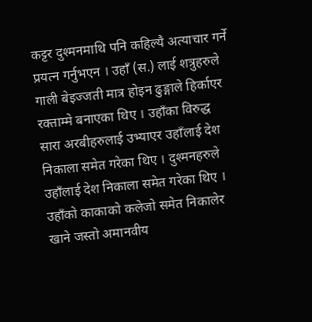कट्टर दुश्मनमाथि पनि कहिल्यै अत्याचार गर्ने प्रयत्न गर्नुभएन । उहाँ (स.) लाई शत्रुहरुले गाली बेइज्जती मात्र होइन ढुङ्गाले हिर्काएर रक्ताम्मे बनाएका थिए । उहाँका विरुद्ध सारा अरबीहरुलाई उभ्याएर उहाँलाई देश निकाला समेत गरेका थिए । दुश्मनहरुले उहाँलाई देश निकाला समेत गरेका थिए । उहाँको काकाको कलेजो समेत निकालेर खाने जस्तो अमानवीय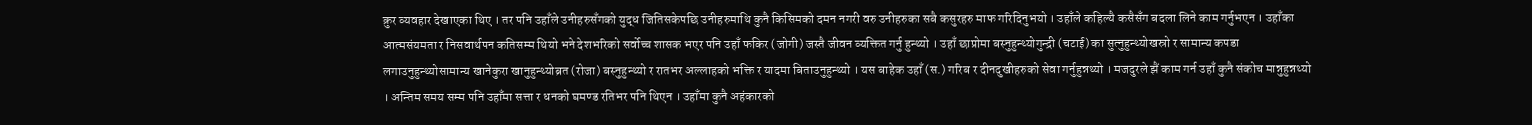क्रुर व्यवहार देखाएका थिए । तर पनि उहाँले उनीहरुसँगको युद्ध जितिसकेपछि उनीहरुमाथि कुनै किसिमको दमन नगरी वरु उनीहरुका सबै कसुरहरु माफ गरिदिनुभयो । उहाँले कहिल्यै कसैसँग बदला लिने काम गर्नुभएन । उहाँका आत्मसंयमता र निसवार्थपन कतिसम्म थियो भने देशभरिको सर्वोच्च शासक भएर पनि उहाँ फकिर (जोगी) जस्तै जीवन व्यक्तित गर्नु हुन्थ्यो । उहाँ छाप्रोमा बस्नुहुन्थ्योगुन्द्री (चटाई) का सुत्नुहुन्थ्योखस्रो र सामान्य कपडा लगाउनुहुन्थ्योसामान्य खानेकुरा खानुहुन्थ्योब्रत (रोजा) बस्नुहुन्थ्यो र रातभर अल्लाहको भक्ति र यादमा बिताउनुहुन्थ्यो । यस बाहेक उहाँ (स.) गरिब र दीनदुखीहरुको सेवा गर्नुहुन्नथ्यो । मजदुरले झैं काम गर्न उहाँ कुनै संकोच मान्नुहुन्नथ्यो । अन्तिम समय सम्म पनि उहाँमा सत्ता र धनको घमण्ड रतिभर पनि थिएन । उहाँमा कुनै अहंकारको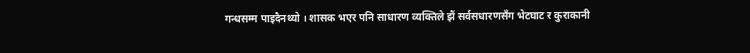गन्धसम्म पाइदैनथ्यो । शासक भएर पनि साधारण व्यक्तिले झैं सर्वसधारणसँग भेटघाट र कुराकानी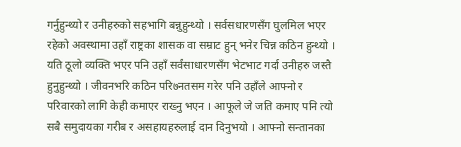गर्नुहुन्थ्यो र उनीहरुको सहभागि बन्नुहुन्थ्यो । सर्वसधारणसँग घुलमिल भएर रहेको अवस्थामा उहाँ राष्ट्रका शासक वा सम्राट हुन् भनेर चिन्न कठिन हुन्थ्यो । यति ठूलो व्यक्ति भएर पनि उहाँ सर्वंसाधारणसँग भेटभाट गर्दा उनीहरु जस्तै हुनुहुन्थ्यो । जीवनभरि कठिन परि७नतसम गरेर पनि उहाँले आफ्नो र परिवारको लागि केही कमाएर राख्नु भएन । आफूले जे जति कमाए पनि त्यो सबै समुदायका गरीब र असहायहरुलाई दान दिनुभयो । आफ्नो सन्तानका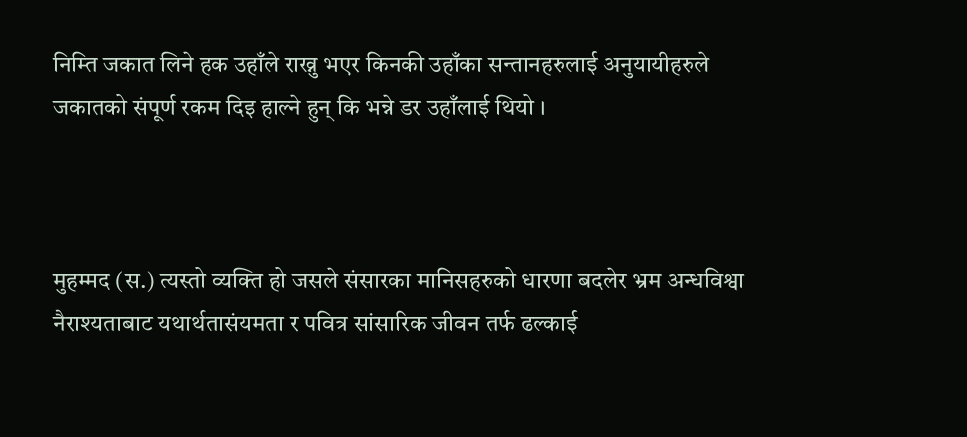निम्ति जकात लिने हक उहाँले राख्नु भएर किनकी उहाँका सन्तानहरुलाई अनुयायीहरुले जकातको संपूर्ण रकम दिइ हाल्ने हुन् कि भन्ने डर उहाँलाई थियो ।



मुहम्मद (स.) त्यस्तो व्यक्ति हो जसले संसारका मानिसहरुको धारणा बदलेर भ्रम अन्धविश्वा नैराश्यताबाट यथार्थतासंयमता र पवित्र सांसारिक जीवन तर्फ ढल्काई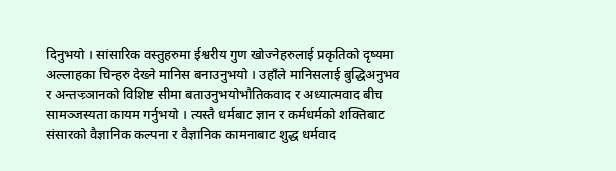दिनुभयो । सांसारिक वस्तुहरुमा ईश्वरीय गुण खोज्नेहरुलाई प्रकृतिको दृष्यमा अल्लाहका चिन्हरु देख्ने मानिस बनाउनुभयो । उहाँले मानिसलाई बुद्धिअनुभव र अन्तज्र्ञानको विशिष्ट सीमा बताउनुभयोभौतिकवाद र अध्यात्मवाद बीच सामञ्जस्यता कायम गर्नुभयो । त्यस्तै धर्मबाट ज्ञान र कर्मधर्मको शक्तिबाट संसारको वैज्ञानिक कल्पना र वैज्ञानिक कामनाबाट शुद्ध धर्मवाद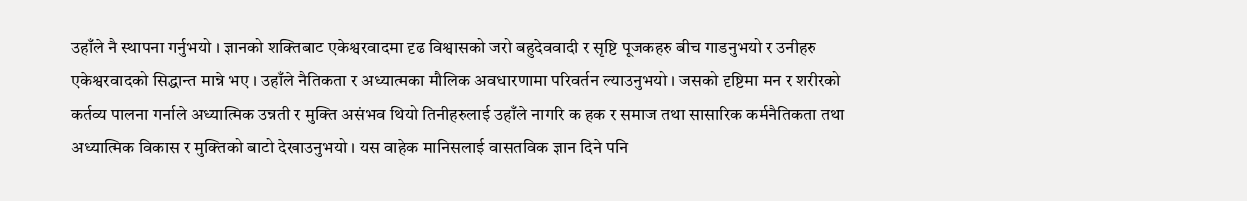उहाँले नै स्थापना गर्नुभयो । ज्ञानको शक्तिबाट एकेश्वरवादमा दृढ विश्वासको जरो बहुदेववादी र सृष्टि पूजकहरु बीच गाडनुभयो र उनीहरु एकेश्वरवादको सिद्धान्त मान्ने भए । उहाँले नैतिकता र अध्यात्मका मौलिक अवधारणामा परिवर्तन ल्याउनुभयो । जसको दृष्टिमा मन र शरीरको कर्तव्य पालना गर्नाले अध्यात्मिक उन्नती र मुक्ति असंभव थियो तिनीहरुलाई उहाँले नागरि क हक र समाज तथा सासारिक कर्मनैतिकता तथा अध्यात्मिक विकास र मुक्तिको बाटो देखाउनुभयो । यस वाहेक मानिसलाई वासतविक ज्ञान दिने पनि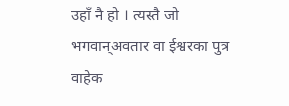उहाँ नै हो । त्यस्तै जो भगवान्अवतार वा ईश्वरका पुत्र वाहेक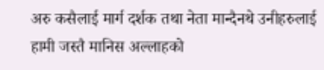अरु कसैलाई मार्ग दर्शक तथा नेता मान्दैनथे उनीहरुलाई हामी जस्तै मानिस अल्लाहको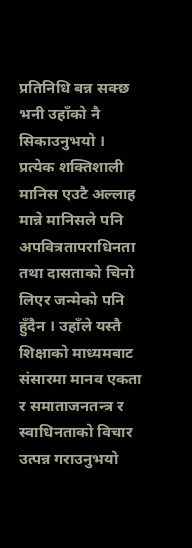प्रतिनिधि बन्न सक्छ भनी उहाँको नै सिकाउनुभयो । प्रत्येक शक्तिशाली मानिस एउटै अल्लाह मान्ने मानिसले पनि अपवित्रतापराधिनता तथा दासताको चिनो लिएर जन्मेको पनि हुँदैन । उहाँले यस्तै शिक्षाको माध्यमबाट संसारमा मानव एकता र समाताजनतन्त्र र स्वाधिनताको विचार उत्पन्न गराउनुभयो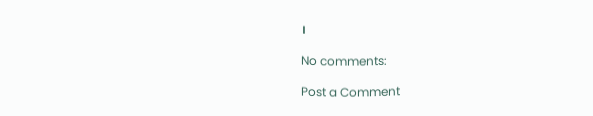।

No comments:

Post a Comment